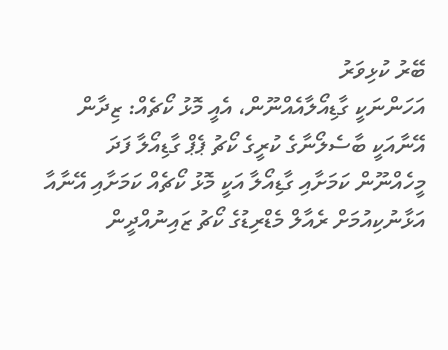ބޭރު ކުޅިވަރު
އަހަންނަކީ ގާޑިއޯލާއެއްނޫން، އެއީ މޮޅު ކޯޗެއް: ޒިދާން
އޭނާއަކީ ބާސެލޯނާގެ ކުރީގެ ކޯޗު ޕެޕް ގާޑިއޯލާ ފަދަ މީހެއްނޫން ކަމަށާއި ގާޑިއޯލާ އަކީ މޮޅު ކޯޗެއް ކަމަށާއި އޭނާއާ އަޅާނުކިއުމަށް ރެއާލް މެޑްރިޑުގެ ކޯޗު ޒައިނުއްދީން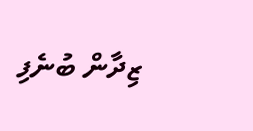ޒިދާން ބުނެފި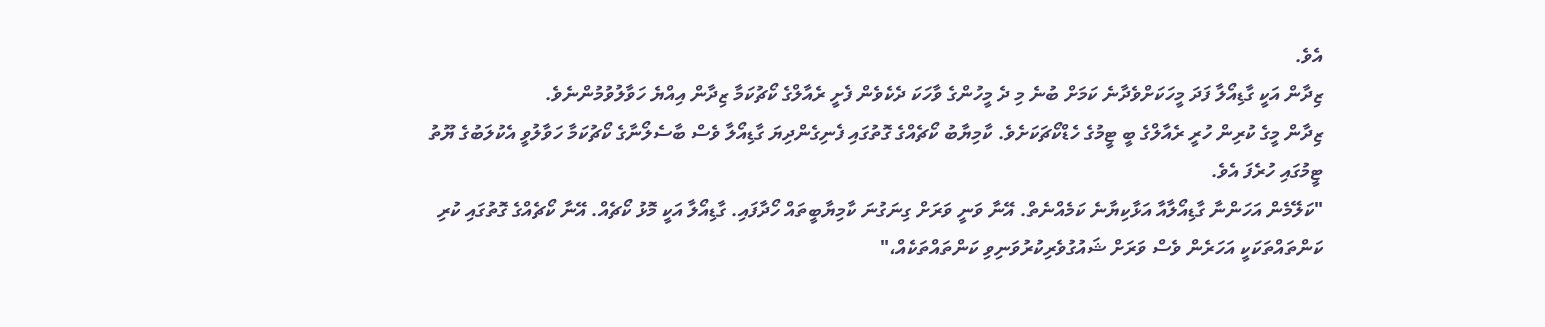އެވެ.
ޒިދާން އަކީ ގާޑިއޯލާ ފަދަ މީހަކަށްވެދާނެ ކަމަށް ބުނެ މި ދެ މީހުންގެ ވާހަކަ ދެކެވެން ފެށީ ރެއާލްގެ ކޯޗުކަމާ ޒިދާން އިއްޔެ ހަވާލުވުމުންނެވެ.
ޒިދާން މީގެ ކުރިން ހުރީ ރެއާލްގެ ބީ ޓީމުގެ ހެޑްކޯޗަކަށެވެ. ކާމިޔާބު ކޯޗެއްގެ ގޮތުގައި ފެނިގެންދިޔަ ގާޑިއޯލާ ވެސް ބާސެލޯނާގެ ކޯޗުކަމާ ހަވާލުވީ އެކުލަބުގެ ޔޫތު ޓީމުގައި ހުރެފަ އެވެ.
"ކަލޭމެން އަހަންނާ ގާޑިއޯލާއާ އަޅާކިޔާނެ ކަމެއްނެތް. އޭނާ ވަނީ ވަރަށް ގިނަގުނަ ކާމިޔާބީތައް ހޯދާފައި. ގާޑިއޯލާ އަކީ މޮޅު ކޯޗެއް. އޭނާ ކޯޗެއްގެ ގޮތުގައި ކުރި ކަންތައްތަކަކީ އަހަރެން ވެސް ވަރަށް ޝައުގުވެރިކުރުވަނިވި ކަންތައްތަކެއް،"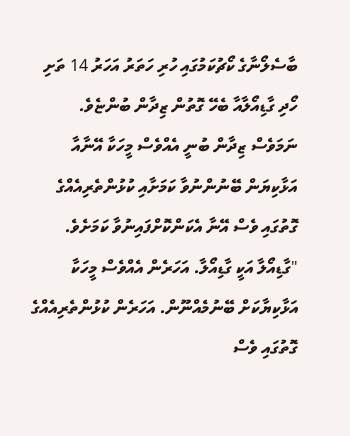ބާސެލޯނާގެ ކޯޗުކަމުގައި ހުރި ހަތަރު އަހަރު 14 ތަށި ހޯދި ގާޑިއޯލާއާ ބެހޭ ގޮތުން ޒިދާން ބުންޏެވެ.
ނަމަވެސް ޒިދާން ބުނީ އެއްވެސް މީހަކާ އޭނާއާ އަޅާކިޔަން ބޭނުންނުވާ ކަމަށާއި ކުޅުންތެރިއެއްގެ ގޮތުގައި ވެސް އޭނާ އެކަންކޮށްފައިނުވާ ކަމަށެވެ.
"ގާޑިއޯލާ އަކީ ގާޑިއޯލާ. އަހަރެން އެއްވެސް މީހަކާ އަޅާކިޔާކަށް ބޭނުމެއްނޫން. އަހަރެން ކުޅުންތެރިއެއްގެ ގޮތުގައި ވެސް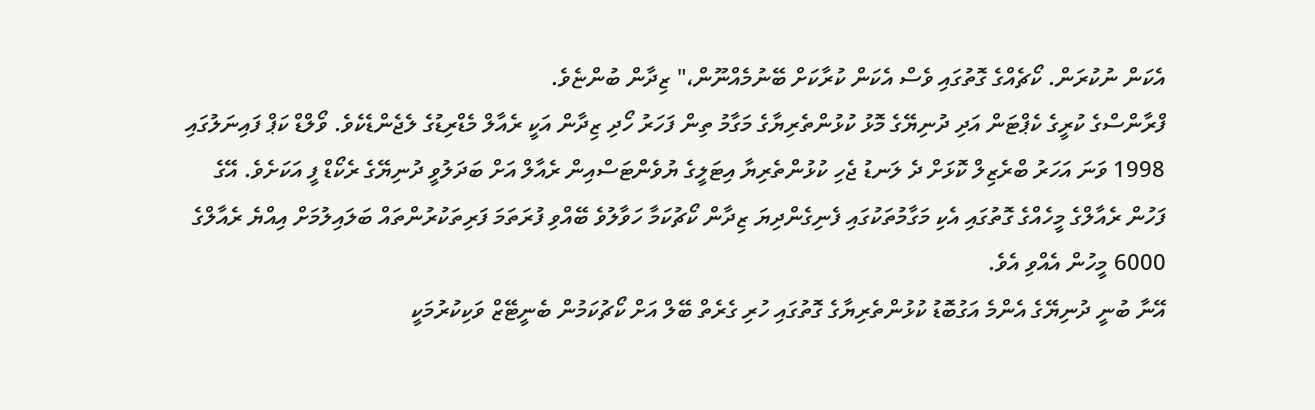އެކަން ނުކުރަން. ކޯޗެއްގެ ގޮތުގައި ވެސް އެކަން ކުރާކަށް ބޭނުމެއްނޫން،" ޒިދާން ބުންޏެވެ.
ފްރާންސްގެ ކުރީގެ ކެޕްޓަން އަދި ދުނިޔޭގެ މޮޅު ކުޅުންތެރިޔާގެ މަގާމު ތިން ފަހަރު ހޯދި ޒިދާން އަކީ ރެއާލް މެޑްރިޑުގެ ލެޖެންޑެކެވެ. ވޯލްޑް ކަޕް ފައިނަލުގައި 1998 ވަނަ އަހަރު ބްރެޒިލް ކޮޅަށް ދެ ލަނޑު ޖެހި ކުޅުންތެރިޔާ އިޓަލީގެ ޔުވެންޓަސްއިން ރެއާލް އަށް ބަދަލުވީ ދުނިޔޭގެ ރެކޯޑް ފީ އަކަށެވެ. އޭގެ ފަހުން ރެއާލްގެ މީހެއްގެ ގޮތުގައި އެކި މަގާމުތަކުގައި ފެނިގެންދިޔަ ޒިދާން ކޯޗުކަމާ ހަވާލުވެ ބޭއްވި ފުރަތަމަ ފަރިތަކުރުންތައް ބަލައިލުމަށް އިއްޔެ ރެއާލްގެ 6000 މީހުން އެއްވި އެވެ.
އޭނާ ބުނީ ދުނިޔޭގެ އެންމެ އަގުބޮޑު ކުޅުންތެރިޔާގެ ގޮތުގައި ހުރި ގެރެތް ބޭލް އަށް ކޯޗުކަމުން ބެނީޓޭޒް ވަކިކުރުމަކީ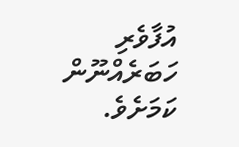އުފާވެރި ހަބަރެއްނޫން ކަމަށެވެ.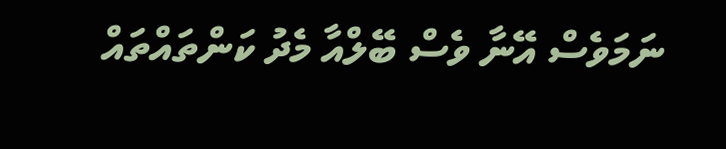ނަމަވެސް އޭނާ ވެސް ބޭލްއާ މެދު ކަންތައްތައް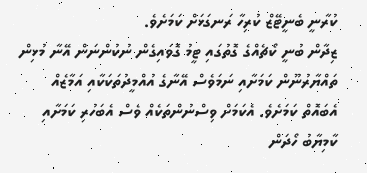ކުރާނީ ބެނީޓޭޒް ކުރިހާ ރަނގަޅަށް ކަމަށެވެ.
ޒިދާން ބުނީ ކޯޗެއްގެ ގޮތުގައި ޓީމު ގޮވައިގެން ނުކުންނަން އޭނާ މުޅިން ތައްޔާރުނޫން ކަމަށާއި ނަމަވެސް އޭނާގެ އުއްމީދުތަކަކާއި އަމާޒެއް އެބައޮތް ކަމަށެވެ. އެކަމަށް ވިސްނުންތަކެއް ވެސް އެބަހުރި ކަމަށާއި ކާމިޔާބު ހޯދަން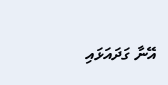އޭނާ ގަދައަޅައި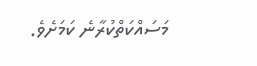މަސައްކަތްކުރާނެ ކަމަށެވެ.